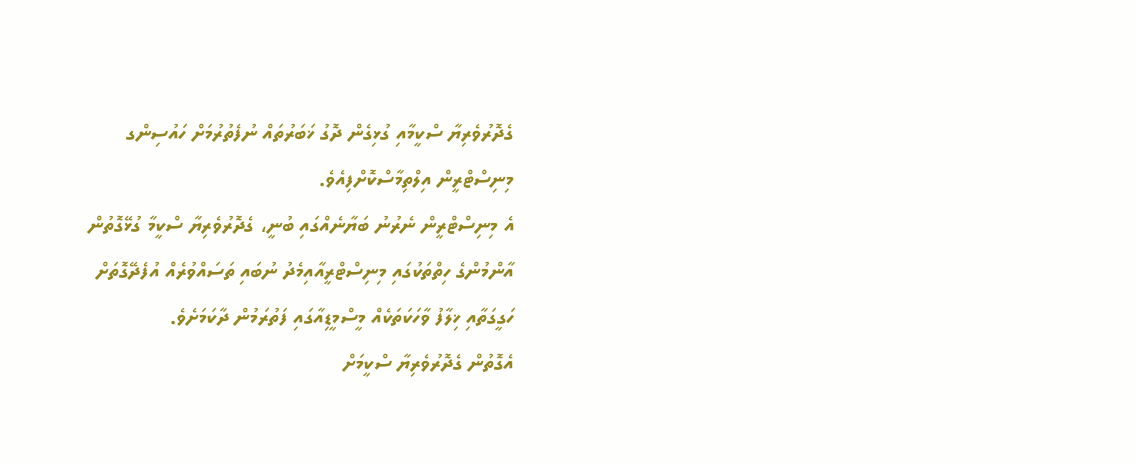ގެދޮރުވެރިޔާ ސްކީމާއި ގުޅިގެން ދޮގު ޚަބަރުތައް ނުފެތުރުމަށް ހައުސިންގ މިނިސްޓްރީން އިލްތިމާސްކޮށްފިއެވެ.
އެ މިނިސްޓްރީން ނެރުނު ބަޔާނެއްގައި ބުނީ، ގެދޮރުވެރިޔާ ސްކީމާ ގުޅޭގޮތުން އާންމުންގެ ހިތްތަކުގައި މިނިސްޓްރީއާއިމެދު ނުބައި ތަސައްވުރެއް އުފެދޭގޮތަށް ހަގީގަތާއި ޚިލާފު ވާހަކަތަކެއް މީސްމީޑިއާގައި ފަތުރަމުން ދާކަމަށެވެ.
އެގޮތުން ގެދޮރުވެރިޔާ ސްކީމަށް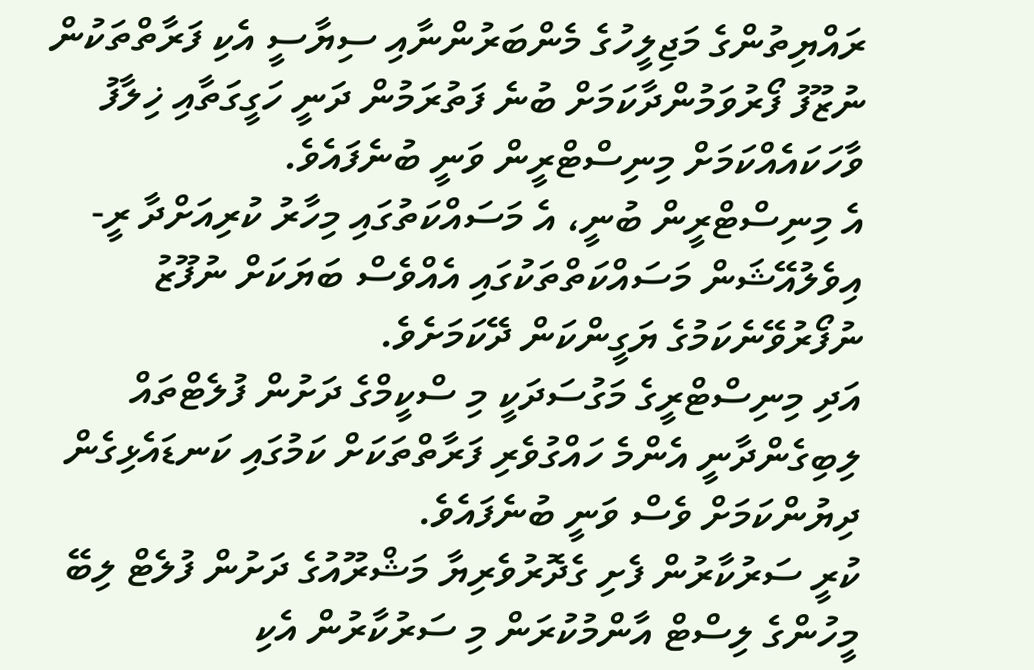ރައްޔިތުންގެ މަޖިލީހުގެ މެންބަރުންނާއި ސިޔާސީ އެކި ފަރާތްތަކުން ނުޒޫފު ފޯރުވަމުންދާކަމަށް ބުނެ ފަތުރަމުން ދަނީ ހަގީގަތާއި ޚިލާފު ވާހަކައެއްކަމަށް މިނިސްޓްރީން ވަނީ ބުނެފައެވެ.
އެ މިނިސްޓްރީން ބުނީ، އެ މަސައްކަތުގައި މިހާރު ކުރިއަށްދާ ރީ-އިވެލުއޭޝަން މަސައްކަތްތަކުގައި އެއްވެސް ބަޔަކަށް ނުފޫޒު ނުފޯރުވޭނެކަމުގެ ޔަގީންކަން ދޭކަމަށެވެ.
އަދި މިނިސްޓްރީގެ މަގުސަދަކީ މި ސްކީމްގެ ދަށުން ފުލެޓްތައް ލިބިގެންދާނީ އެންމެ ހައްގުވެރި ފަރާތްތަކަށް ކަމުގައި ކަނޑައެޅިގެން ދިޔުންކަމަށް ވެސް ވަނީ ބުނެފައެވެ.
ކުރީ ސަރުކާރުން ފެށި ގެދޮރުވެރިޔާ މަޝްރޫއުގެ ދަށުން ފުލެޓް ލިބޭ މީހުންގެ ލިސްޓް އާންމުކުރަން މި ސަރުކާރުން އެކި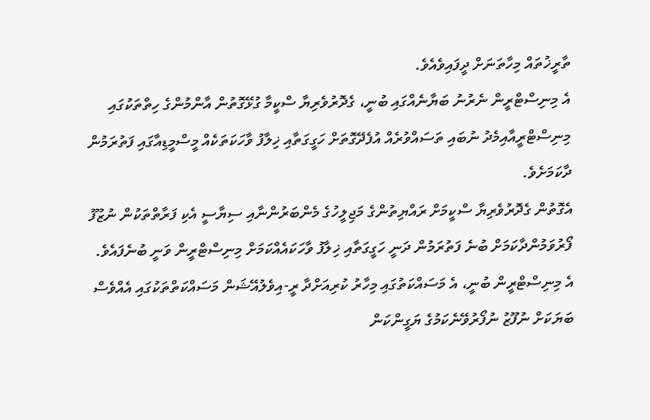ތާރީޚުތައް މިހާތަނަށް ދީފައިވެއެވެ.
އެ މިނިސްޓްރީން ނެރުނު ބަޔާނެއްގައި ބުނީ، ގެދޮރުވެރިޔާ ސްކީމާ ގުޅޭގޮތުން އާންމުންގެ ހިތްތަކުގައި މިނިސްޓްރީއާއިމެދު ނުބައި ތަސައްވުރެއް އުފެދޭގޮތަށް ހަގީގަތާއި ޚިލާފު ވާހަކަތަކެއް މީސްމީޑިއާގައި ފަތުރަމުން ދާކަމަށެވެ.
އެގޮތުން ގެދޮރުވެރިޔާ ސްކީމަށް ރައްޔިތުންގެ މަޖިލީހުގެ މެންބަރުންނާއި ސިޔާސީ އެކި ފަރާތްތަކުން ނުޒޫފު ފޯރުވަމުންދާކަމަށް ބުނެ ފަތުރަމުން ދަނީ ހަގީގަތާއި ޚިލާފު ވާހަކައެއްކަމަށް މިނިސްޓްރީން ވަނީ ބުނެފައެވެ.
އެ މިނިސްޓްރީން ބުނީ، އެ މަސައްކަތުގައި މިހާރު ކުރިއަށްދާ ރީ-އިވެލުއޭޝަން މަސައްކަތްތަކުގައި އެއްވެސް ބަޔަކަށް ނުފޫޒު ނުފޯރުވޭނެކަމުގެ ޔަގީންކަން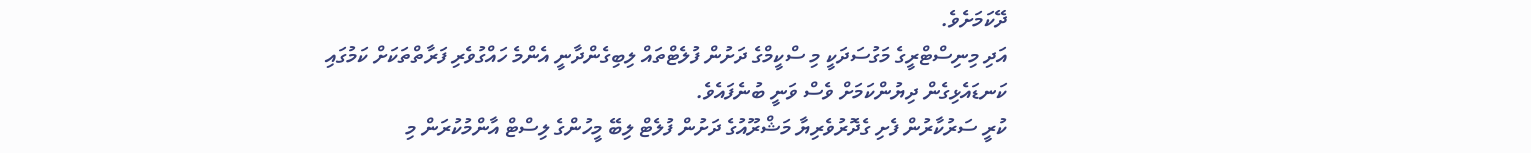ދޭކަމަށެވެ.
އަދި މިނިސްޓްރީގެ މަގުސަދަކީ މި ސްކީމްގެ ދަށުން ފުލެޓްތައް ލިބިގެންދާނީ އެންމެ ހައްގުވެރި ފަރާތްތަކަށް ކަމުގައި ކަނޑައެޅިގެން ދިޔުންކަމަށް ވެސް ވަނީ ބުނެފައެވެ.
ކުރީ ސަރުކާރުން ފެށި ގެދޮރުވެރިޔާ މަޝްރޫއުގެ ދަށުން ފުލެޓް ލިބޭ މީހުންގެ ލިސްޓް އާންމުކުރަން މި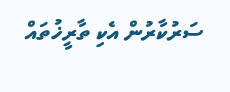ސަރުކާރުން އެކި ތާރީޚުތައް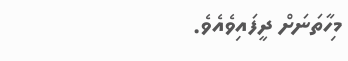މިހާތަނަށް ދީފައިވެއެވެ.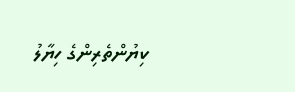ކިޔުންތެރިންގެ ހިޔާލު